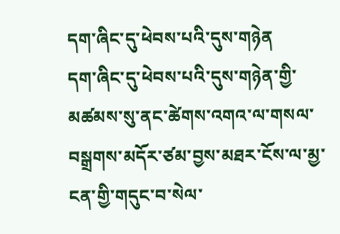དག་ཞིང་དུ་ཕེབས་པའི་དུས་གཉེན
དག་ཞིང་དུ་ཕེབས་པའི་དུས་གཉེན་གྱི་མཚམས་སུ་ནང་ཚེགས་འགའ་ལ་གསལ་བསྒྲགས་མདོར་ཙམ་བྱས་མཐར་ངོས་ལ་མྱ་ངན་གྱི་གདུང་བ་སེལ་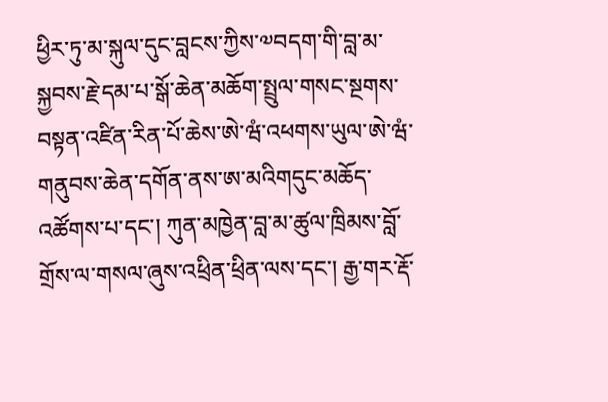ཕྱིར་ཏུ་མ་སྐུལ་དུང་བླངས་ཀྱིས་༧བདག་གི་བླ་མ་སྐྱབས་རྗེ་དམ་པ་སྒོ་ཆེན་མཆོག་སྤྲུལ་གསང་སྔགས་བསྟན་འཛིན་རིན་པོ་ཆེས་ཨེ་ཝཾ་འཕགས་ཡུལ་ཨེ་ཝཾ་གནུབས་ཆེན་དགོན་ནས་ཨ་མའིགདུང་མཆོད་འཚོགས་པ་དང་། ཀུན་མཁྱེན་བླ་མ་ཚུལ་ཁྲིམས་བློ་གྲོས་ལ་གསལ་ཞུས་འཕྲིན་ཕྲིན་ལས་དང་། རྒྱ་གར་རྡོ་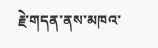རྗེ་གདན་ནས་མཁའ་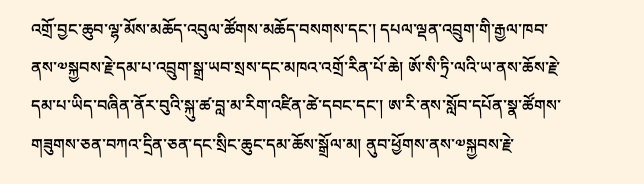འགྲོ་བྱང་ཆུབ་ལྷ་མོས་མཆོད་འབུལ་ཚོགས་མཆོད་བསགས་དང་། དཔལ་ལྡན་འབྲུག་གི་རྒྱལ་ཁབ་ནས་༧སྐྱབས་རྗེ་དམ་པ་འབྲུག་སྒྲ་ཡབ་སྲས་དང་མཁའ་འགྲོ་རིན་པོ་ཆེ། ཨོ་སི་ཏྲི་ལའི་ཡ་ནས་ཆོས་རྗེ་དམ་པ་ཡིད་བཞིན་ནོར་བུའི་སྐུ་ཚ་བླ་མ་རིག་འཛིན་ཚེ་དབང་དང་། ཨ་རི་ནས་སློབ་དཔོན་སྣ་ཚོགས་གཟུགས་ཅན་བཀའ་དྲིན་ཅན་དང་སྲིང་ཆུང་དམ་ཆོས་སྒྲོལ་མ། ནུབ་ཕྱོགས་ནས་༧སྐྱབས་རྗེ་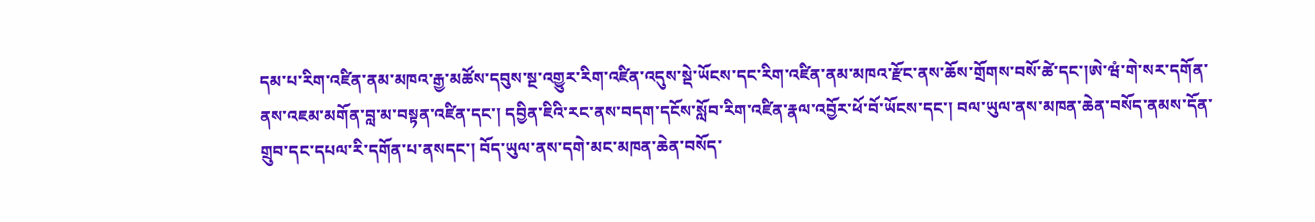དམ་པ་རིག་འཛིན་ནམ་མཁའ་རྒྱ་མཚོས་དབུས་སྔ་འགྱུར་རིག་འཛིན་འདུས་སྡེ་ཡོངས་དང་རིག་འཛིན་ནམ་མཁའ་རྫོང་ནས་ཆོས་གྲོགས་བསོ་ཚེ་དང་།ཨེ་ཝཾ་གེ་སར་དགོན་ནས་འཇམ་མགོན་བླ་མ་བསྟན་འཛིན་དང་། དབྱིན་ཇིའི་རང་ནས་བདག་དངོས་སློབ་རིག་འཛིན་རྣལ་འབྱོར་ཕོ་བོ་ཡོངས་དང་། བལ་ཡུལ་ནས་མཁན་ཆེན་བསོད་ནམས་དོན་གྲུབ་དང་དཔལ་རི་དགོན་པ་ནསདང་། བོད་ཡུལ་ནས་དགེ་མང་མཁན་ཆེན་བསོད་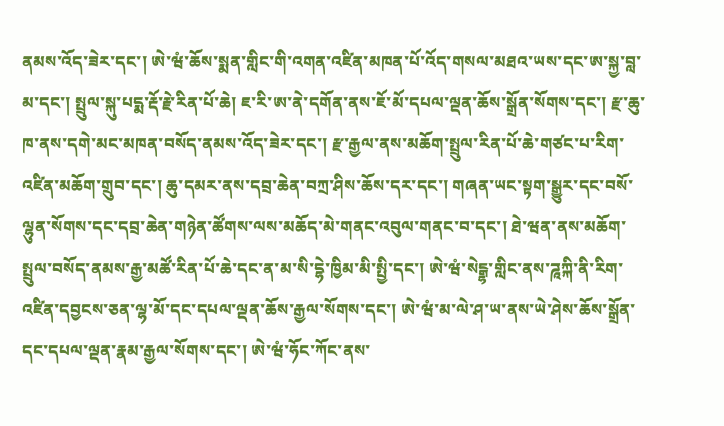ནམས་འོད་ཟེར་དང་། ཨེ་ཝཾ་ཆོས་སྨན་གླིང་གི་འགན་འཛིན་མཁན་པོ་འོད་གསལ་མཐའ་ཡས་དང་ཨ་སྐྱ་བླ་མ་དང་། སྤྲུལ་སྐུ་པདྨ་རྡོ་རྗེ་རིན་པོ་ཆེ། ཇ་རི་ཨ་ནེ་དགོན་ནས་ཇོ་མོ་དཔལ་ལྡན་ཆོས་སྒྲོན་སོགས་དང་། རྫ་ཆུ་ཁ་ནས་དགེ་མང་མཁན་བསོད་ནམས་འོད་ཟེར་དང་། རྫ་རྒྱལ་ནས་མཆོག་སྤྲུལ་རིན་པོ་ཆེ་གཙང་པ་རིག་འཛིན་མཆོག་གྲུབ་དང་། ཆུ་དམར་ནས་དབྲ་ཆེན་བཀྲ་ཤིས་ཆོས་དར་དང་། གཞན་ཡང་སྟག་སྒྱུར་དང་བསོ་ལྷུན་སོགས་དང་དབྲ་ཆེན་གཉེན་ཚོགས་ལས་མཆོད་མེ་གནང་འབུལ་གནང་བ་དང་། ཐེ་ཝན་ནས་མཆོག་སྤྲུལ་བསོད་ནམས་རྒྱ་མཚོ་རིན་པོ་ཆེ་དང་ན་མ་སི་དྷེ་ཁྱིམ་མི་སྤྱི་དང་། ཨེ་ཝཾ་སེངྒྷ་གླིང་ནས་ཌཱཀྐི་ནི་རིག་འཛིན་དབྱངས་ཅན་ལྷ་མོ་དང་དཔལ་ལྡན་ཆོས་རྒྱལ་སོགས་དང་། ཨེ་ཝཾ་མ་ལེ་ཤ་ཡ་ནས་ཡེ་ཤེས་ཆོས་སྒྲོན་དང་དཔལ་ལྡན་རྣམ་རྒྱལ་སོགས་དང་། ཨེ་ཝཾ་ཧོང་ཀོང་ནས་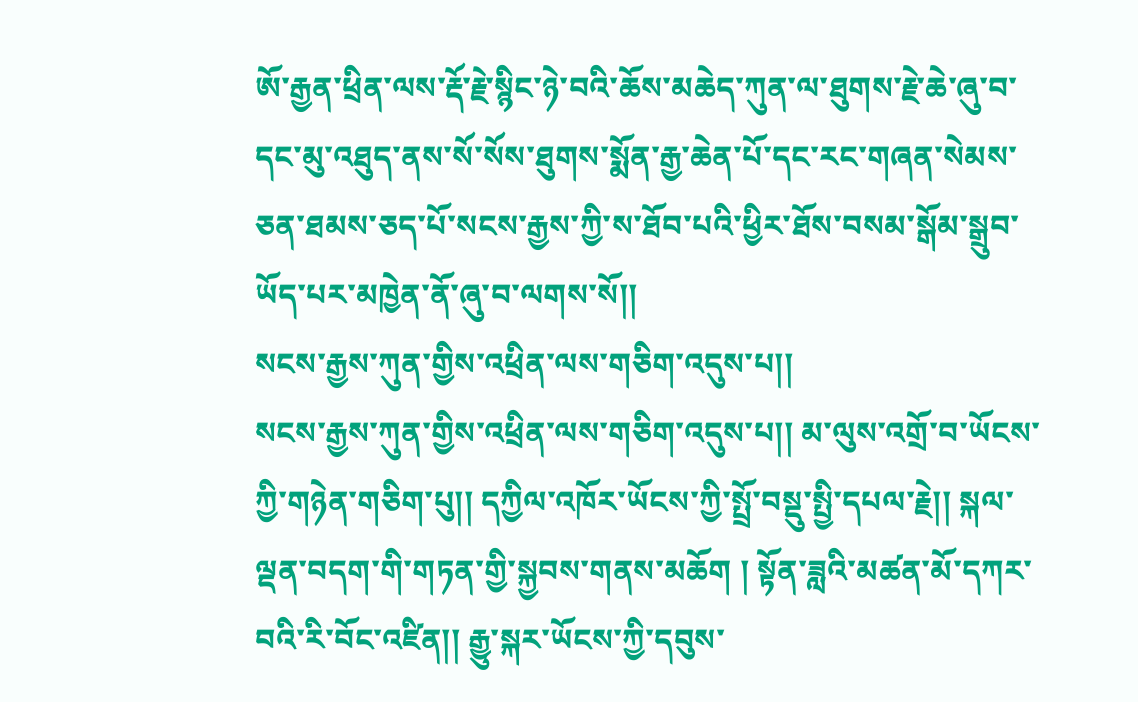ཨོ་རྒྱན་ཕྲིན་ལས་རྡོ་རྗེ་སྙིང་ཉེ་བའི་ཆོས་མཆེད་ཀུན་ལ་ཐུགས་རྗེ་ཆེ་ཞུ་བ་དང་མུ་འཐུད་ནས་སོ་སོས་ཐུགས་སྨོན་རྒྱ་ཆེན་པོ་དང་རང་གཞན་སེམས་ཅན་ཐམས་ཅད་པོ་སངས་རྒྱས་ཀྱི་ས་ཐོབ་པའི་ཕྱིར་ཐོས་བསམ་སྒོམ་སྒྲུབ་ཡོད་པར་མཁྱེན་ནོ་ཞུ་བ་ལགས་སོ།།
སངས་རྒྱས་ཀུན་གྱིས་འཕྲིན་ལས་གཅིག་འདུས་པ།།
སངས་རྒྱས་ཀུན་གྱིས་འཕྲིན་ལས་གཅིག་འདུས་པ།། མ་ལུས་འགྲོ་བ་ཡོངས་ཀྱི་གཉེན་གཅིག་པུ།། དཀྱིལ་འཁོར་ཡོངས་ཀྱི་སྤྲོ་བསྡུ་སྤྱི་དཔལ་རྗེ།། སྐལ་ལྡན་བདག་གི་གཏན་གྱི་སྐྱབས་གནས་མཆོག ། སྟོན་ཟླའི་མཚན་མོ་དཀར་བའི་རི་བོང་འཛིན།། རྒྱུ་སྐར་ཡོངས་ཀྱི་དབུས་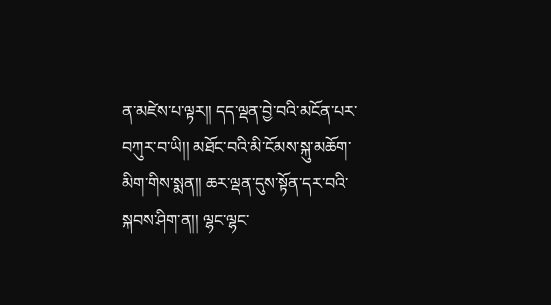ན་མཛེས་པ་ལྟར།། དད་ལྡན་བྱེ་བའི་མངོན་པར་བཀུར་བ་ཡི།། མཐོང་བའི་མི་ངོམས་སྐུ་མཆོག་མིག་གིས་སྨན།། ཆར་ལྡན་དུས་སྟོན་དར་བའི་སྐབས་ཤིག་ན།། ལྷང་ལྷང་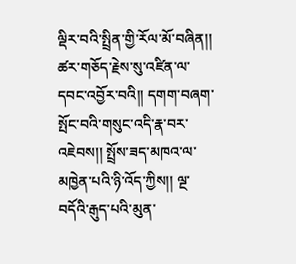ལྡིར་བའི་སྤྲིན་གྱི་རོལ་མོ་བཞིན།། ཚར་གཅོད་རྗེས་སུ་འཛིན་ལ་དབང་འབྱོར་བའི།། དགག་བཞག་སྤོང་བའི་གསུང་འདི་རྣ་བར་འཇེབས།། སྤྲོས་ཟད་མཁའ་ལ་མཁྱེན་པའི་ཉི་འོད་ཀྱིས།། ལྔ་བདོའི་རྒུད་པའི་མུན་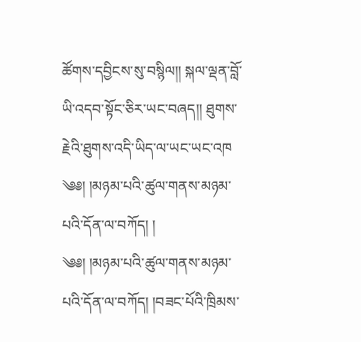ཚོགས་དབྱིངས་སུ་བསྙིལ།། སྐལ་ལྡན་བློ་ཡི་འདབ་སྟོང་ཅིར་ཡང་བཞད།། ཐུགས་རྗེའི་ཐུགས་འདི་ཡིད་ལ་ཡང་ཡང་འཁ
༄༅། །མཉམ་པའི་ཚུལ་གནས་མཉམ་པའི་དོན་ལ་བཀོད། །
༄༅། །མཉམ་པའི་ཚུལ་གནས་མཉམ་པའི་དོན་ལ་བཀོད། །བཟང་པོའི་ཁྲིམས་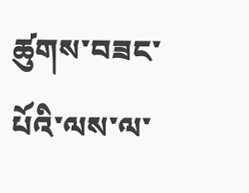ཚུགས་བཟང་པོའི་ལས་ལ་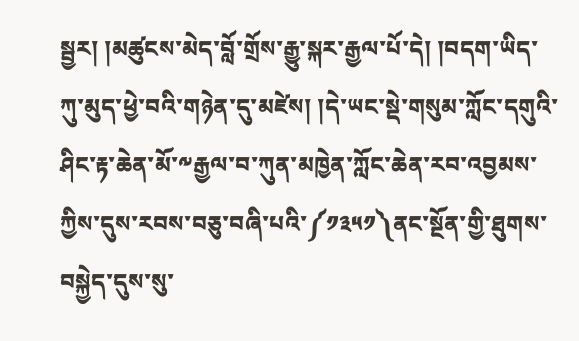སྦྱར། །མཚུངས་མེད་བློ་གྲོས་རྒྱུ་སྐར་རྒྱལ་པོ་དེ། །བདག་ཡིད་ཀུ་མུད་ཕྱེ་བའི་གཉེན་དུ་མཛེས། །དེ་ཡང་སྡེ་གསུམ་ཀློང་དགུའི་ཤིང་རྟ་ཆེན་མོ་༸རྒྱལ་བ་ཀུན་མཁྱེན་ཀློང་ཆེན་རབ་འབྱམས་ཀྱིས་དུས་རབས་བཅུ་བཞི་པའི་༼༡༣༥༡༽ནང་སྔོན་གྱི་ཐུགས་བསྐྱེད་དུས་སུ་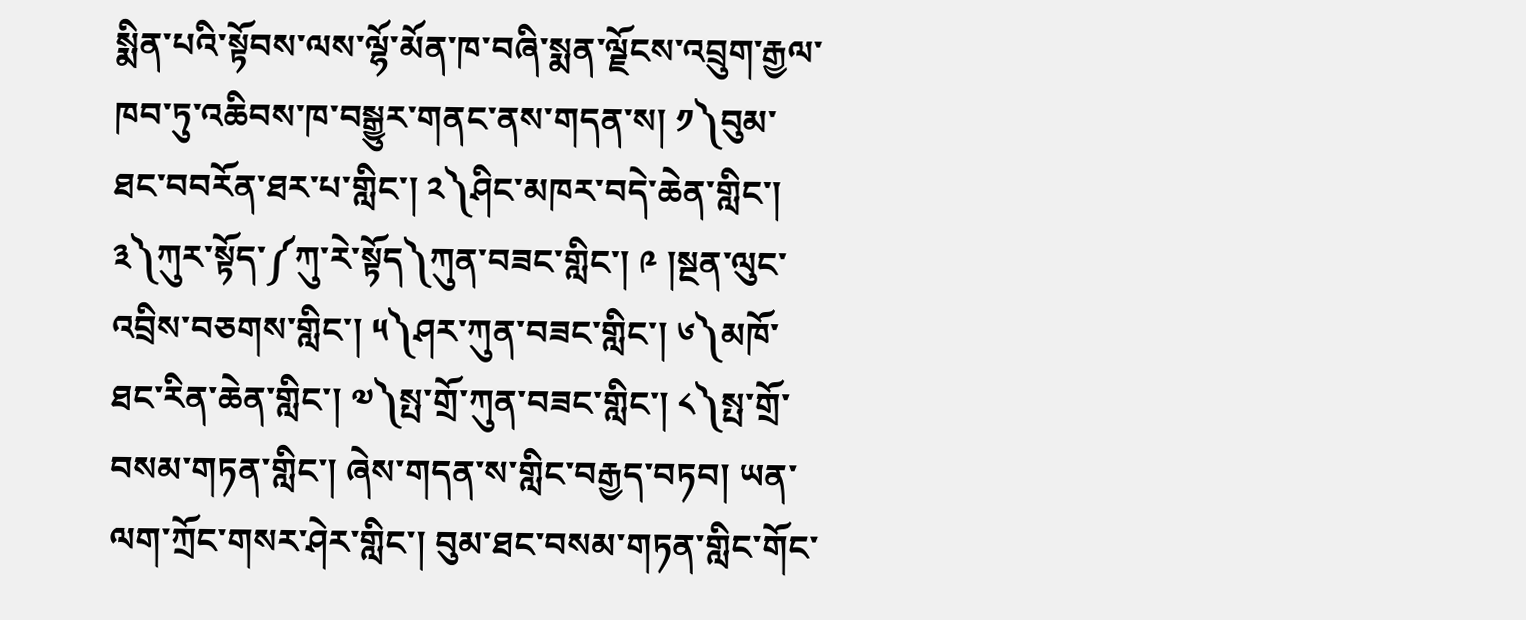སྨིན་པའི་སྟོབས་ལས་ལྷོ་མོན་ཁ་བཞི་སྨན་ལྗོངས་འབྲུག་རྒྱལ་ཁབ་ཏུ་འཆིབས་ཁ་བསྒྱུར་གནང་ནས་གདན་ས། ༡༽བུམ་ཐང་བབརོན་ཐར་པ་གླིང་། ༢༽ཤིང་མཁར་བདེ་ཆེན་གླིང་། ༣༽ཀུར་སྟོད་༼ཀུ་རེ་སྟོད༽ཀུན་བཟང་གླིང་། ༩ །སྔན་ལུང་འབྲིས་བཅགས་གླིང་། ༥༽ཤར་ཀུན་བཟང་གླིང་། ༦༽མཁོ་ཐང་རིན་ཆེན་གླིང་། ༧༽སྤ་གྲོ་ཀུན་བཟང་གླིང་། ༨༽སྤ་གྲོ་བསམ་གཏན་གླིང་། ཞེས་གདན་ས་གླིང་བརྒྱད་བཏབ། ཡན་ལག་ཀྲོང་གསར་ཤེར་གླིང་། བུམ་ཐང་བསམ་གཏན་གླིང་གོང་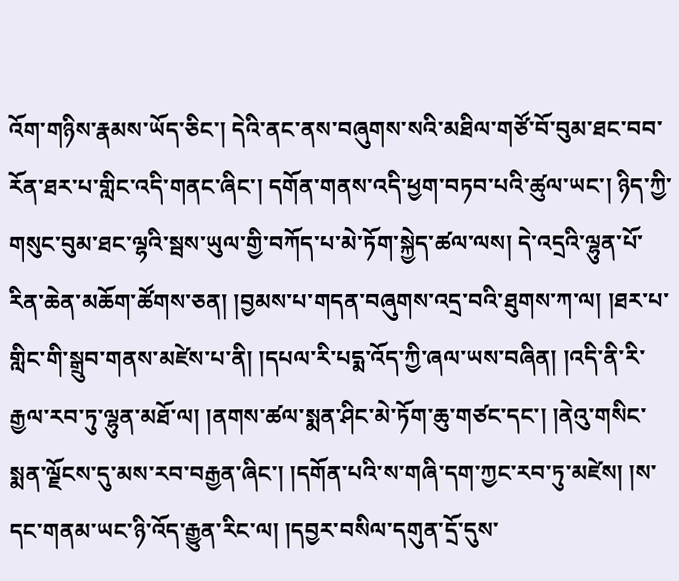འོག་གཉིས་རྣམས་ཡོད་ཅིང་། དེའི་ནང་ནས་བཞུགས་སའི་མཐིལ་གཙོ་བོ་བུམ་ཐང་བབ་རོན་ཐར་པ་གླིང་འདི་གནང་ཞིང་། དགོན་གནས་འདི་ཕྱག་བཏབ་པའི་ཚུལ་ཡང་། ཉིད་ཀྱི་གསུང་བུམ་ཐང་ལྷའི་སྦས་ཡུལ་གྱི་བཀོད་པ་མེ་ཏོག་སྐྱེད་ཚལ་ལས། དེ་འདྲའི་ལྷུན་པོ་རིན་ཆེན་མཆོག་ཚོགས་ཅན། །བྱམས་པ་གདན་བཞུགས་འདྲ་བའི་ཐུགས་ཀ་ལ། །ཐར་པ་གླིང་གི་སྒྲུབ་གནས་མཛེས་པ་ནི། །དཔལ་རི་པདྨ་འོད་ཀྱི་ཞལ་ཡས་བཞིན། །འདི་ནི་རི་རྒྱལ་རབ་ཏུ་ལྷུན་མཐོ་ལ། །ནགས་ཚལ་སྨན་ཤིང་མེ་ཏོག་ཆུ་གཙང་དང་། །ནེའུ་གསིང་སྨན་ལྗོངས་དུ་མས་རབ་བརྒྱན་ཞིང་། །དགོན་པའི་ས་གཞི་དག་ཀྱང་རབ་ཏུ་མཛེས། །ས་དང་གནམ་ཡང་ཉི་འོད་རྒྱུན་རིང་ལ། །དབྱར་བསིལ་དགུན་དྲོ་དུས་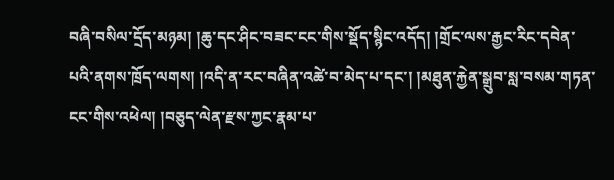བཞི་བསིལ་དྲོད་མཉམ། །ཆུ་དང་ཤིང་བཟང་ངང་གིས་སྡོད་སྙིང་འདོད། །གྲོང་ལས་རྒྱང་རིང་དབེན་པའི་ནགས་ཁྲོད་ལགས། །འདི་ན་རང་བཞིན་འཚེ་བ་མེད་པ་དང་། །མཐུན་རྐྱེན་སྒྲུབ་སླ་བསམ་གཏན་ངང་གིས་འཕེལ། །བཅུད་ལེན་རྫས་ཀྱང་རྣམ་པ་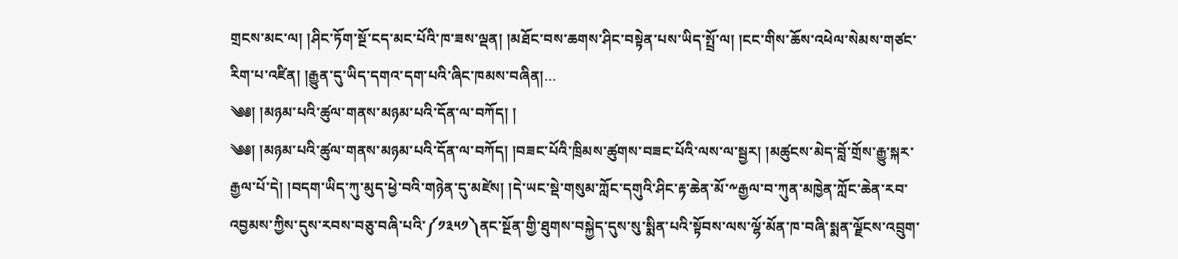གྲངས་མང་ལ། །ཤིང་ཏོག་སྔོ་ངད་མང་པོའི་ཁ་ཟས་ལྡན། །མཐོང་བས་ཆགས་ཤིང་བསྟེན་པས་ཡིད་སྤྲོ་ལ། །ངང་གིས་ཆོས་འཕེལ་སེམས་གཙང་རིག་པ་འཛིན། །རྒྱུན་དུ་ཡིད་དགའ་དག་པའི་ཞིང་ཁམས་བཞིན།…
༄༅། །མཉམ་པའི་ཚུལ་གནས་མཉམ་པའི་དོན་ལ་བཀོད། །
༄༅། །མཉམ་པའི་ཚུལ་གནས་མཉམ་པའི་དོན་ལ་བཀོད། །བཟང་པོའི་ཁྲིམས་ཚུགས་བཟང་པོའི་ལས་ལ་སྦྱར། །མཚུངས་མེད་བློ་གྲོས་རྒྱུ་སྐར་རྒྱལ་པོ་དེ། །བདག་ཡིད་ཀུ་མུད་ཕྱེ་བའི་གཉེན་དུ་མཛེས། །དེ་ཡང་སྡེ་གསུམ་ཀློང་དགུའི་ཤིང་རྟ་ཆེན་མོ་༸རྒྱལ་བ་ཀུན་མཁྱེན་ཀློང་ཆེན་རབ་འབྱམས་ཀྱིས་དུས་རབས་བཅུ་བཞི་པའི་༼༡༣༥༡༽ནང་སྔོན་གྱི་ཐུགས་བསྐྱེད་དུས་སུ་སྨིན་པའི་སྟོབས་ལས་ལྷོ་མོན་ཁ་བཞི་སྨན་ལྗོངས་འབྲུག་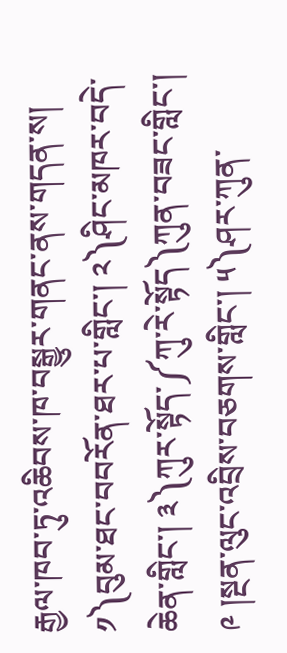རྒྱལ་ཁབ་ཏུ་འཆིབས་ཁ་བསྒྱུར་གནང་ནས་གདན་ས། ༡༽བུམ་ཐང་བབརོན་ཐར་པ་གླིང་། ༢༽ཤིང་མཁར་བདེ་ཆེན་གླིང་། ༣༽ཀུར་སྟོད་༼ཀུ་རེ་སྟོད༽ཀུན་བཟང་གླིང་། ༩ །སྔན་ལུང་འབྲིས་བཅགས་གླིང་། ༥༽ཤར་ཀུན་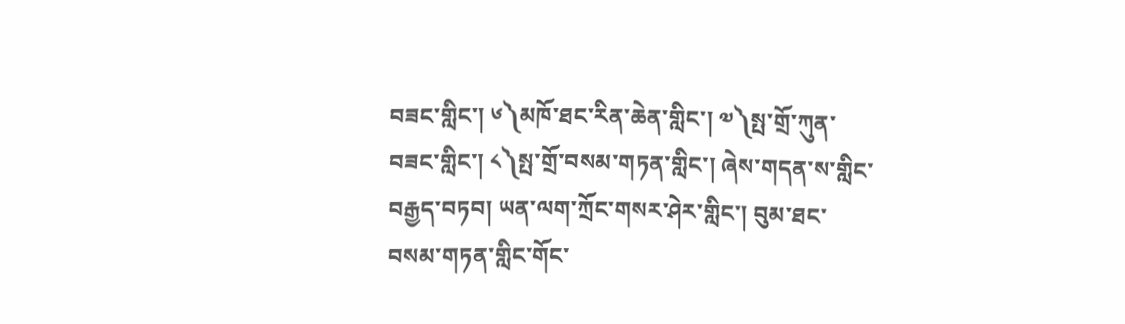བཟང་གླིང་། ༦༽མཁོ་ཐང་རིན་ཆེན་གླིང་། ༧༽སྤ་གྲོ་ཀུན་བཟང་གླིང་། ༨༽སྤ་གྲོ་བསམ་གཏན་གླིང་། ཞེས་གདན་ས་གླིང་བརྒྱད་བཏབ། ཡན་ལག་ཀྲོང་གསར་ཤེར་གླིང་། བུམ་ཐང་བསམ་གཏན་གླིང་གོང་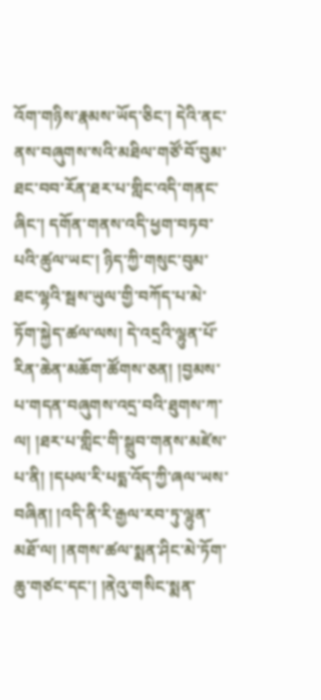འོག་གཉིས་རྣམས་ཡོད་ཅིང་། དེའི་ནང་ནས་བཞུགས་སའི་མཐིལ་གཙོ་བོ་བུམ་ཐང་བབ་རོན་ཐར་པ་གླིང་འདི་གནང་ཞིང་། དགོན་གནས་འདི་ཕྱག་བཏབ་པའི་ཚུལ་ཡང་། ཉིད་ཀྱི་གསུང་བུམ་ཐང་ལྷའི་སྦས་ཡུལ་གྱི་བཀོད་པ་མེ་ཏོག་སྐྱེད་ཚལ་ལས། དེ་འདྲའི་ལྷུན་པོ་རིན་ཆེན་མཆོག་ཚོགས་ཅན། །བྱམས་པ་གདན་བཞུགས་འདྲ་བའི་ཐུགས་ཀ་ལ། །ཐར་པ་གླིང་གི་སྒྲུབ་གནས་མཛེས་པ་ནི། །དཔལ་རི་པདྨ་འོད་ཀྱི་ཞལ་ཡས་བཞིན། །འདི་ནི་རི་རྒྱལ་རབ་ཏུ་ལྷུན་མཐོ་ལ། །ནགས་ཚལ་སྨན་ཤིང་མེ་ཏོག་ཆུ་གཙང་དང་། །ནེའུ་གསིང་སྨན་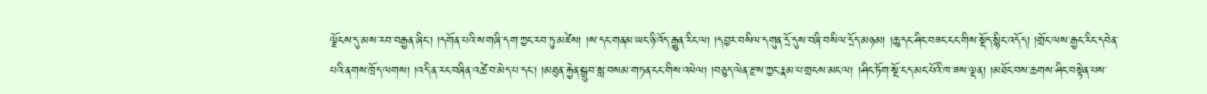ལྗོངས་དུ་མས་རབ་བརྒྱན་ཞིང་། །དགོན་པའི་ས་གཞི་དག་ཀྱང་རབ་ཏུ་མཛེས། །ས་དང་གནམ་ཡང་ཉི་འོད་རྒྱུན་རིང་ལ། །དབྱར་བསིལ་དགུན་དྲོ་དུས་བཞི་བསིལ་དྲོད་མཉམ། །ཆུ་དང་ཤིང་བཟང་ངང་གིས་སྡོད་སྙིང་འདོད། །གྲོང་ལས་རྒྱང་རིང་དབེན་པའི་ནགས་ཁྲོད་ལགས། །འདི་ན་རང་བཞིན་འཚེ་བ་མེད་པ་དང་། །མཐུན་རྐྱེན་སྒྲུབ་སླ་བསམ་གཏན་ངང་གིས་འཕེལ། །བཅུད་ལེན་རྫས་ཀྱང་རྣམ་པ་གྲངས་མང་ལ། །ཤིང་ཏོག་སྔོ་ངད་མང་པོའི་ཁ་ཟས་ལྡན། །མཐོང་བས་ཆགས་ཤིང་བསྟེན་པས་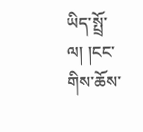ཡིད་སྤྲོ་ལ། །ངང་གིས་ཆོས་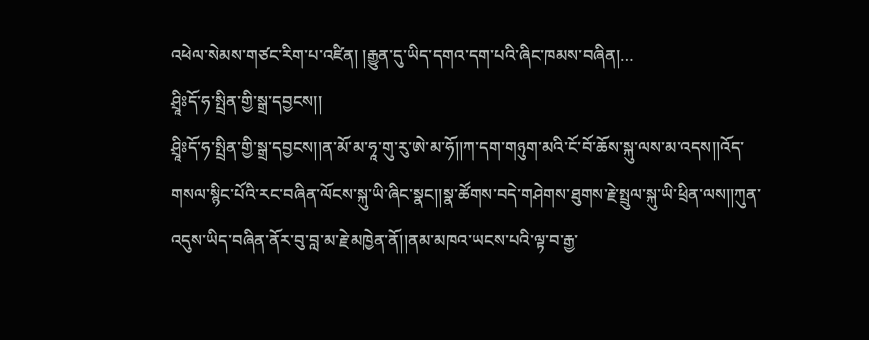འཕེལ་སེམས་གཙང་རིག་པ་འཛིན། །རྒྱུན་དུ་ཡིད་དགའ་དག་པའི་ཞིང་ཁམས་བཞིན།…
ཤྲཱིཿདོ་ཧ་སྤྲིན་གྱི་སྒྲ་དབྱངས།།
ཤྲཱིཿདོ་ཧ་སྤྲིན་གྱི་སྒྲ་དབྱངས།།ན་མོ་མ་ཧཱ་གུ་རུ་ཨེ་མ་ཧོ།།ཀ་དག་གཉུག་མའི་ངོ་བོ་ཆོས་སྐུ་ལས་མ་འདས།།འོད་གསལ་སྙིང་པོའི་རང་བཞིན་ལོངས་སྐུ་ཡི་ཞིང་སྣང།།སྣ་ཚོགས་བདེ་གཤེགས་ཐུགས་རྗེ་སྤྲུལ་སྐུ་ཡི་ཕྲིན་ལས།།ཀུན་འདུས་ཡིད་བཞིན་ནོར་བུ་བླ་མ་རྗེ་མཁྱེན་ནོ།།ནམ་མཁའ་ཡངས་པའི་ལྟ་བ་རྒྱ་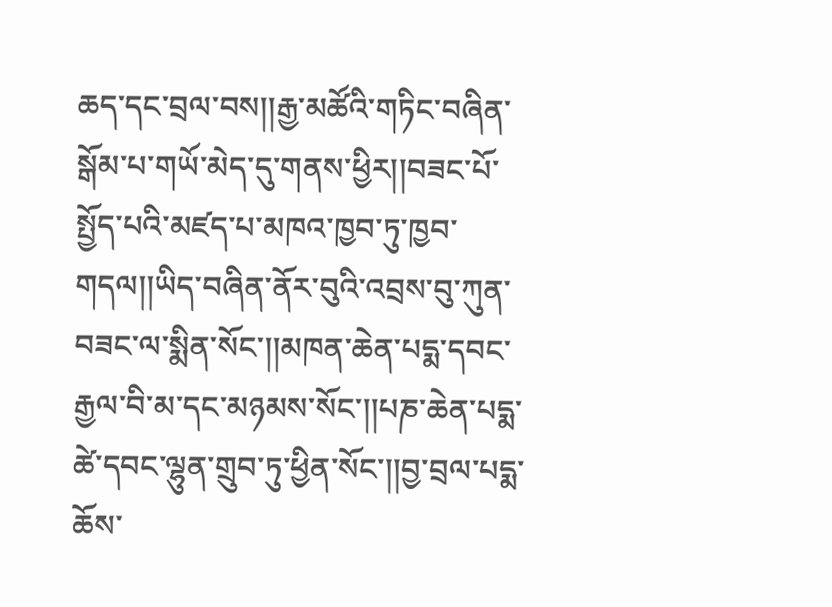ཆད་དང་བྲལ་བས།།རྒྱ་མཚོའི་གཏིང་བཞིན་སྒོམ་པ་གཡོ་མེད་དུ་གནས་ཕྱིར།།བཟང་པོ་སྤྱོད་པའི་མཛད་པ་མཁའ་ཁྱབ་ཏུ་ཁྱབ་གདལ།།ཡིད་བཞིན་ནོར་བུའི་འབྲས་བུ་ཀུན་བཟང་ལ་སྨིན་སོང་།།མཁན་ཆེན་པདྨ་དབང་རྒྱལ་བི་མ་དང་མཉམས་སོང་།།པཎ་ཆེན་པདྨ་ཚེ་དབང་ལྷུན་གྲུབ་ཏུ་ཕྱིན་སོང་།།བྱ་བྲལ་པདྨ་ཆོས་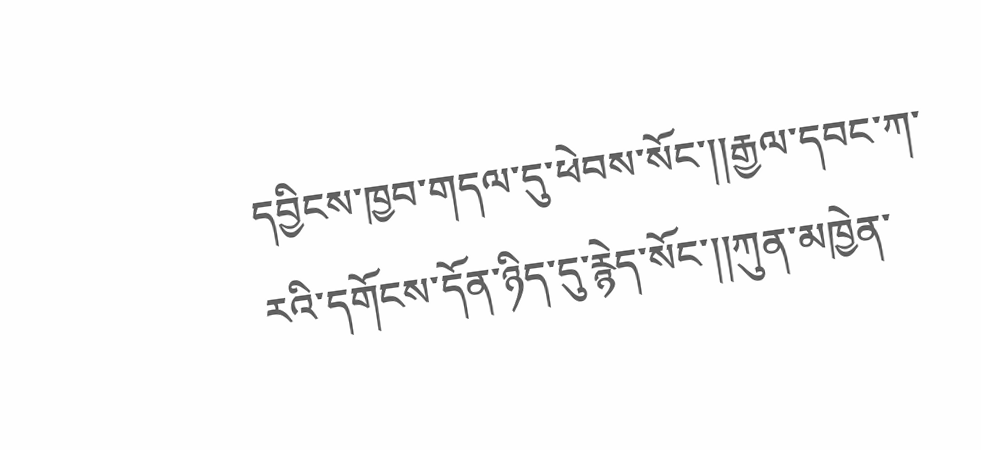དབྱིངས་ཁྱབ་གདལ་དུ་ཕེབས་སོང་།།རྒྱལ་དབང་ཀ་རའི་དགོངས་དོན་ཉིད་དུ་རྙེད་སོང་།།ཀུན་མཁྱེན་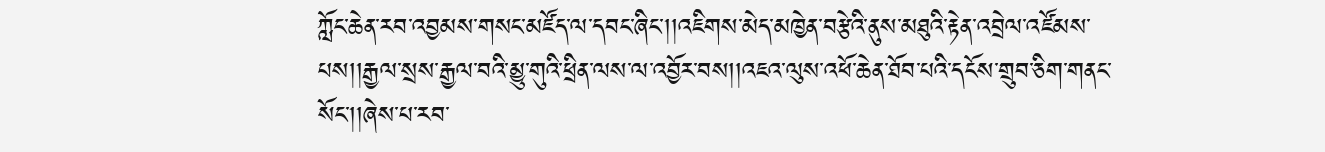ཀློང་ཆེན་རབ་འབྱམས་གསང་མཛོད་ལ་དབང་ཞིང་།།འཇིགས་མེད་མཁྱེན་བརྩེའི་ནུས་མཐུའི་རྟེན་འབྲེལ་འཛོམས་པས།།རྒྱལ་སྲས་རྒྱལ་བའི་མྱུ་གུའི་ཕྲིན་ལས་ལ་འབྱོར་བས།།འཇའ་ལུས་འཕོ་ཆེན་ཐོབ་པའི་དངོས་གྲུབ་ཅིག་གནང་སོང་།།ཞེས་པ་རབ་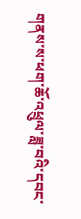གནས་ས་ཕག་ཆོ་འཕྲུལ་ཟླ་བའི་དབང་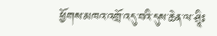ཕྱོགས་མཁའ་འགྲོ་འདུ་བའི་དུས་ཆེན་ལ་ཤྲཱིཿ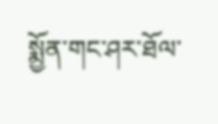སྨྱོན་གང་ཤར་ཐོལ་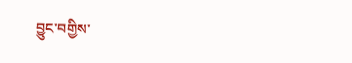བྱུང་བགྱིས་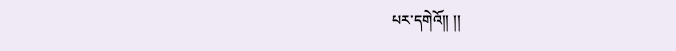པར་དགེའོ།། །།